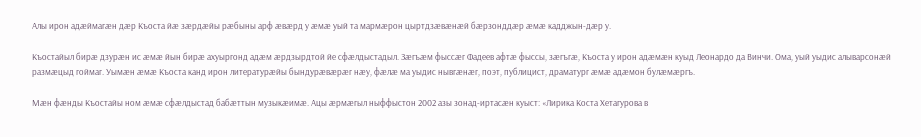Алы ирон адӕймагӕн дӕр Къоста йӕ зӕрдӕйы рæбыны арф ӕвӕрд у ӕмӕ уый та мармӕрон цыртдзӕвӕнӕй бӕрзонддӕр ӕмӕ кадджын-дӕр у.

Къостайыл бирӕ дзурæн ис ӕмӕ йын бирӕ ахуыргонд адӕм ӕрдзырдтой йе сфӕлдыстадыл. Зӕгъæм фыссӕг Фадеев афтӕ фыссы, зæгъгӕ, Къоста у ирон адӕмӕн куыд Леонардо да Винчи. Ома, уый уыдис алыварсонæй размæцыд гоймаг. Уымӕн ӕмӕ Къоста канд ирон литературæйы бындурӕвӕрӕг нӕу, фӕлӕ ма уыдис нывгӕнӕг, поэт, публицист, драматург ӕмӕ адӕмон булӕмӕргъ.

Мæн фӕнды Къостайы ном ӕмӕ сфӕлдыстад бабӕттын музыкӕимӕ. Ацы ӕрмӕгыл ныффыстон 2002 азы зонад-иртасӕн куыст: «Лирика Коста Хетагурова в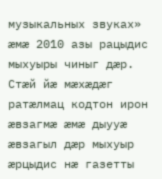музыкальных звуках» ӕмӕ 2010 азы рацыдис мыхуыры чиныг дӕр. Стӕй йӕ мӕхӕдӕг ратӕлмац кодтон ирон ӕвзагмӕ ӕмӕ дыууӕ ӕвзагыл дӕр мыхуыр ӕрцыдис нӕ газетты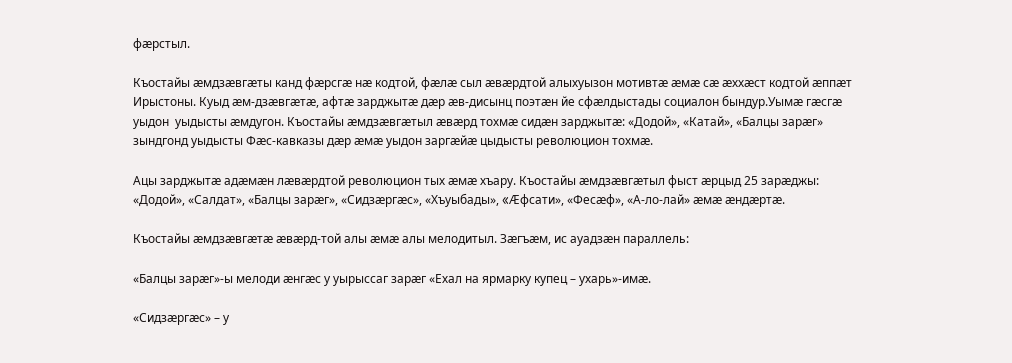фӕрстыл.

Къостайы ӕмдзӕвгӕты канд фӕрсгӕ нӕ кодтой, фӕлӕ сыл ӕвӕрдтой алыхуызон мотивтӕ ӕмӕ сӕ ӕххӕст кодтой ӕппӕт Ирыстоны. Куыд ӕм-дзӕвгӕтӕ, афтӕ зарджытӕ дӕр ӕв-дисынц поэтӕн йе сфӕлдыстады социалон бындур.Уымӕ гӕсгӕ уыдон  уыдысты ӕмдугон. Къостайы ӕмдзӕвгӕтыл ӕвӕрд тохмæ сидæн зарджытӕ: «Додой», «Катай», «Балцы зарӕг» зындгонд уыдысты Фӕс-кавказы дӕр ӕмӕ уыдон заргӕйӕ цыдысты революцион тохмӕ.

Ацы зарджытӕ адӕмӕн лӕвӕрдтой революцион тых ӕмӕ хъару. Къостайы ӕмдзӕвгӕтыл фыст ӕрцыд 25 зарӕджы: «Додой», «Салдат», «Балцы зарӕг», «Сидзӕргӕс», «Хъуыбады», «Æфсати», «Фесӕф», «А-ло-лай» ӕмӕ ӕндӕртӕ.

Къостайы ӕмдзӕвгӕтӕ ӕвӕрд-той алы ӕмӕ алы мелодитыл. Зӕгъӕм, ис ауадзӕн параллель:

«Балцы зарӕг»-ы мелоди æнгæс у уырыссаг зарӕг «Ехал на ярмарку купец – ухарь»-имæ.

«Сидзӕргӕс» – у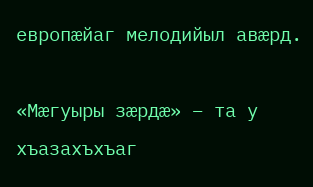европæйаг мелодийыл авӕрд.

«Мӕгуыры зæрдӕ» – та у хъазахъхъаг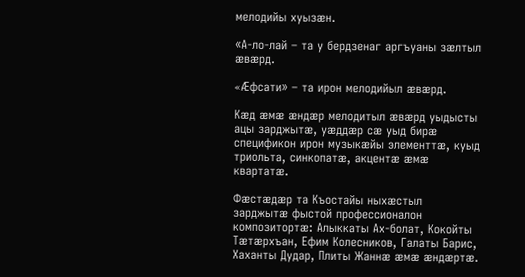мелодийы хуызӕн.

«А-ло-лай – та у бердзенаг аргъуаны зӕлтыл ӕвӕрд.

«Æфсати» – та ирон мелодийыл ӕвӕрд.

Кӕд ӕмӕ ӕндӕр мелодитыл ӕвӕрд уыдысты ацы зарджытӕ, уӕддӕр сӕ уыд бирӕ спецификон ирон музыкӕйы элементтӕ, куыд триольта, синкопатӕ, акцентӕ ӕмӕ квартатӕ.

Фӕстӕдӕр та Къостайы ныхӕстыл зарджытæ фыстой профессионалон композитортӕ: Алыккаты Ах-болат, Кокойты Тӕтӕрхъан, Ефим Колесников, Галаты Барис, Хаханты Дудар, Плиты Жаннӕ ӕмӕ ӕндӕртӕ.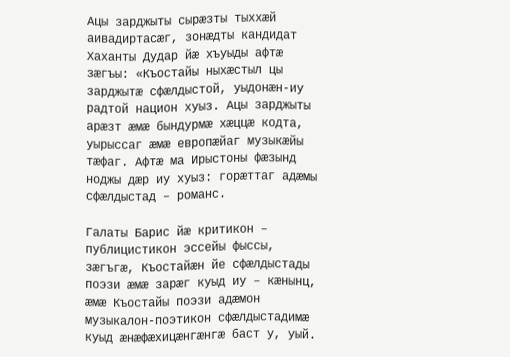Ацы зарджыты сырӕзты тыххӕй аивадиртасӕг, зонӕдты кандидат Хаханты Дудар йӕ хъуыды афтӕ зӕгъы: «Къостайы ныхӕстыл цы зарджытӕ сфӕлдыстой, уыдонӕн-иу радтой национ хуыз. Ацы зарджыты арӕзт ӕмӕ бындурмӕ хӕццӕ кодта, уырыссаг ӕмӕ европӕйаг музыкӕйы тӕфаг. Афтӕ ма Ирыстоны фӕзынд ноджы дӕр иу хуыз: горӕттаг адӕмы сфæлдыстад – романс.

Галаты Барис йӕ критикон – публицистикон эссейы фыссы, зӕгъгӕ, Къостайӕн йе сфӕлдыстады поэзи ӕмӕ зарӕг куыд иу – кӕнынц, ӕмӕ Къостайы поэзи адӕмон музыкалон-поэтикон сфӕлдыстадимæ куыд ӕнӕфӕхицӕнгӕнгӕ баст у, уый.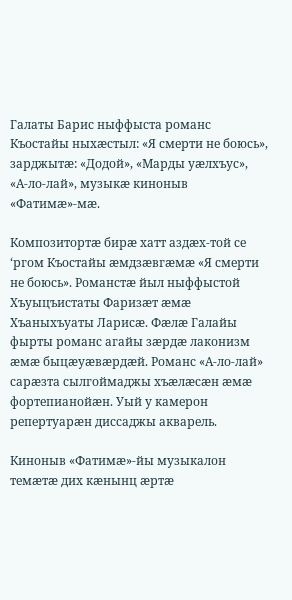Галаты Барис ныффыста романс Къостайы ныхӕстыл: «Я смерти не боюсь», зарджытӕ: «Додой», «Марды уӕлхъус», «А-ло-лай», музыкӕ киноныв «Фатимӕ»-мӕ.

Композитортӕ бирӕ хатт аздӕх-той се ‘ргом Къостайы ӕмдзӕвгӕмӕ «Я смерти не боюсь». Романстӕ йыл ныффыстой Хъуыцъистаты Фаризӕт ӕмӕ Хъаныхъуаты Ларисӕ. Фӕлӕ Галайы фырты романс агайы зӕрдӕ лаконизм ӕмӕ быцӕуӕвæрдӕй. Романс «А-ло-лай» сарӕзта сылгоймаджы хъӕлӕсӕн ӕмӕ фортепианойӕн. Уый у камерон репертуарӕн диссаджы акварель.

Киноныв «Фатимæ»-йы музыкалон темæтæ дих кæнынц æртæ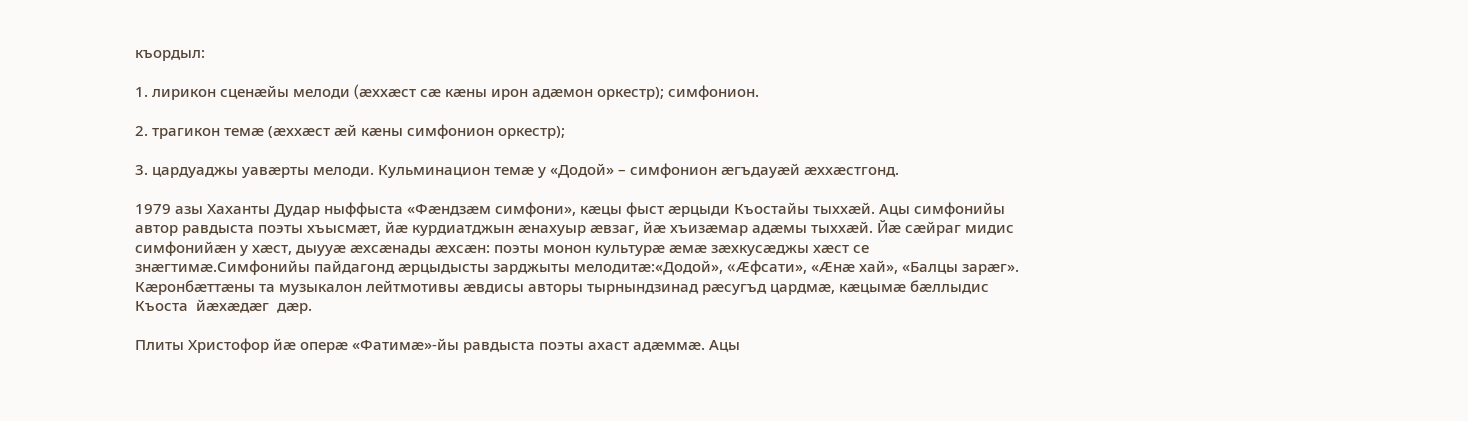къордыл:

1. лирикон сценæйы мелоди (æххæст сæ кæны ирон адæмон оркестр); симфонион.

2. трагикон темӕ (ӕххӕст ӕй кӕны симфонион оркестр);

3. цардуаджы уавӕрты мелоди. Кульминацион темӕ у «Додой» – симфонион ӕгъдауӕй ӕххӕстгонд.

1979 азы Хаханты Дудар ныффыста «Фӕндзӕм симфони», кӕцы фыст ӕрцыди Къостайы тыххӕй. Ацы симфонийы автор равдыста поэты хъысмӕт, йӕ курдиатджын ӕнахуыр ӕвзаг, йӕ хъизӕмар адӕмы тыххӕй. Йӕ сӕйраг мидис симфонийӕн у хӕст, дыууӕ ӕхсӕнады ӕхсӕн: поэты монон культурӕ ӕмӕ зӕхкусӕджы хӕст се знӕгтимӕ.Симфонийы пайдагонд ӕрцыдысты зарджыты мелодитæ:«Додой», «Æфсати», «Ӕнӕ хай», «Балцы зарӕг». Кæронбӕттӕны та музыкалон лейтмотивы ӕвдисы авторы тырнындзинад рӕсугъд цардмӕ, кӕцымӕ бӕллыдис  Къоста  йӕхӕдӕг  дӕр.

Плиты Христофор йӕ оперӕ «Фатимӕ»-йы равдыста поэты ахаст адӕммӕ. Ацы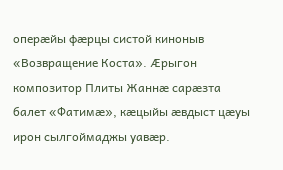оперӕйы фӕрцы систой киноныв «Возвращение Коста». Ӕрыгон композитор Плиты Жаннӕ сарӕзта балет «Фатимӕ», кӕцыйы ӕвдыст цӕуы ирон сылгоймаджы уавӕр.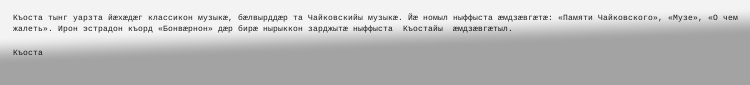Къоста тынг уарзта йӕхӕдӕг классикон музыкӕ, бӕлвырддӕр та Чайковскийы музыкӕ. Йӕ номыл ныффыста ӕмдзӕвгӕтӕ: «Памяти Чайковского», «Музе», «О чем жалеть». Ирон эстрадон къорд «Бонвæрнон» дӕр бирӕ нырыккон зарджытӕ ныффыста  Къостайы  æмдзӕвгæтыл.

Къоста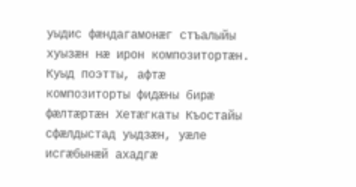уыдис фӕндагамонӕг стъалыйы хуызӕн нæ ирон композитортӕн. Куыд поэтты, афтӕ композиторты фидӕны бирӕ фӕлтӕртӕн Хетӕгкаты Къостайы сфӕлдыстад уыдзӕн, уӕле исгӕбынӕй ахадгӕ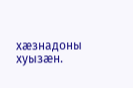хӕзнадоны хуызӕн.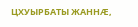ЦХУЫРБАТЫ ЖАННÆ,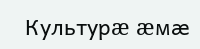Культурæ æмæ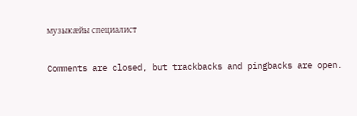музыкæйы специалист

Comments are closed, but trackbacks and pingbacks are open.